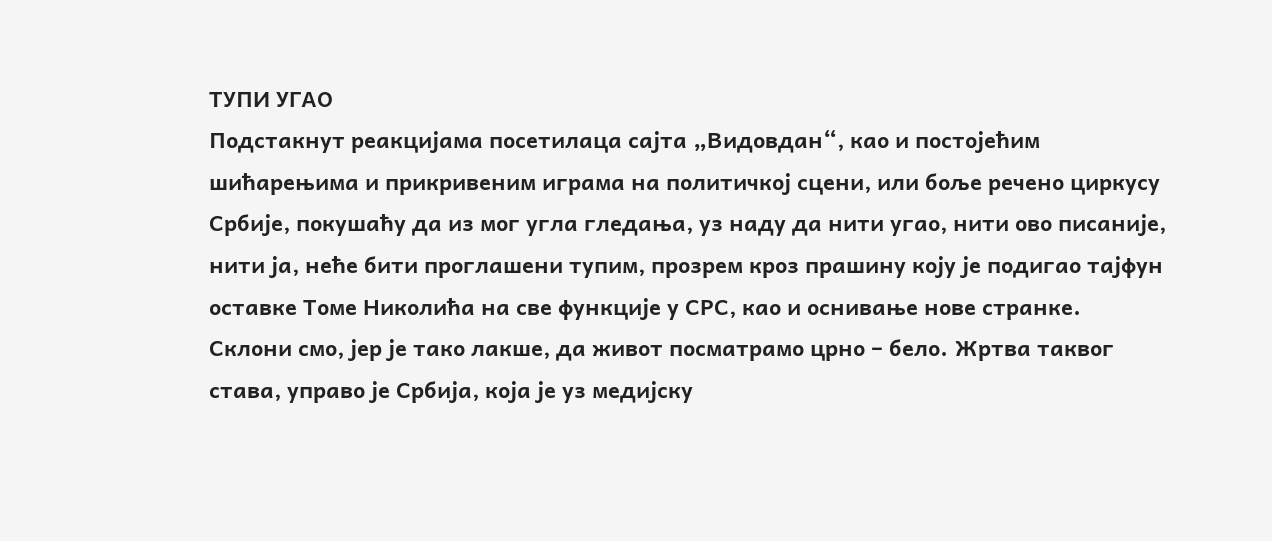ТУПИ УГАО
Подстакнут реакцијама посетилаца сајта „Видовдан“, као и постојећим шићарењима и прикривеним играма на политичкој сцени, или боље речено циркусу Србије, покушаћу да из мог угла гледања, уз наду да нити угао, нити ово писаније, нити ја, неће бити проглашени тупим, прозрем кроз прашину коју је подигао тајфун оставке Томе Николића на све функције у СРС, као и оснивање нове странке.
Склони смо, јер је тако лакше, да живот посматрамо црно – бело. Жртва таквог става, управо је Србија, која је уз медијску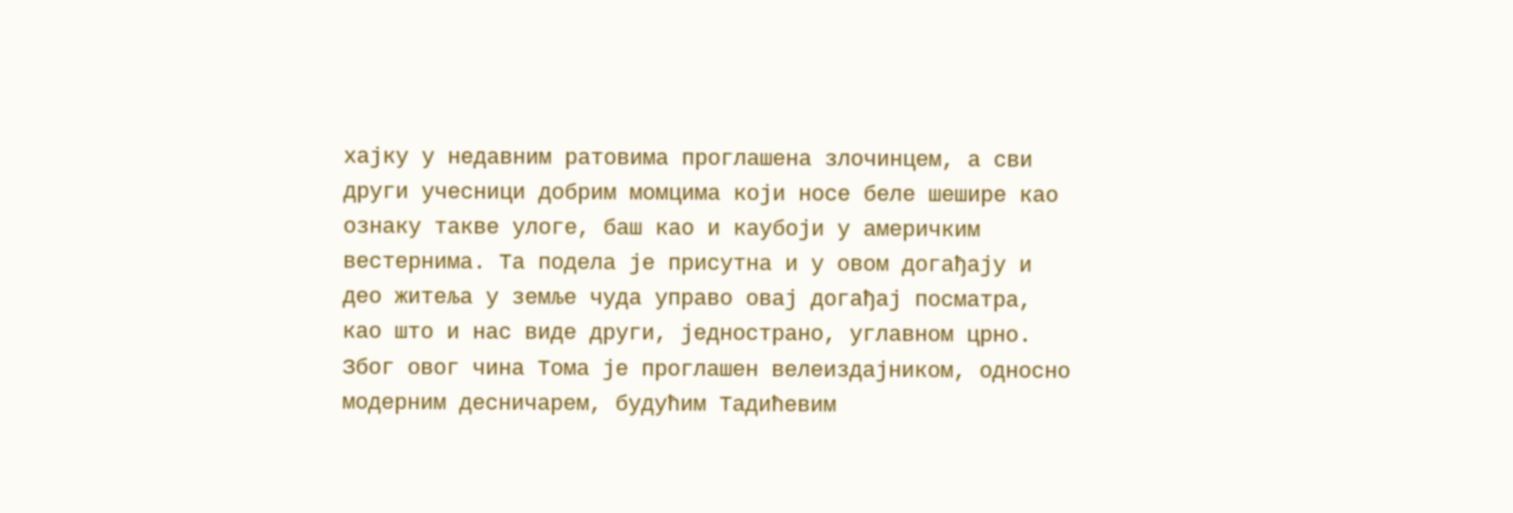хајку у недавним ратовима проглашена злочинцем, а сви други учесници добрим момцима који носе беле шешире као ознаку такве улоге, баш као и каубоји у америчким вестернима. Та подела је присутна и у овом догађају и део житеља у земље чуда управо овај догађај посматра, као што и нас виде други, једнострано, углавном црно. Због овог чина Тома је проглашен велеиздајником, односно модерним десничарем, будућим Тадићевим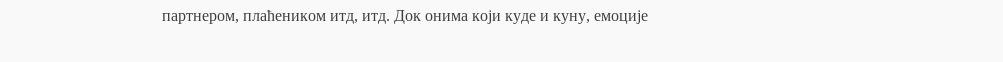партнером, плаћеником итд, итд. Док онима који куде и куну, емоције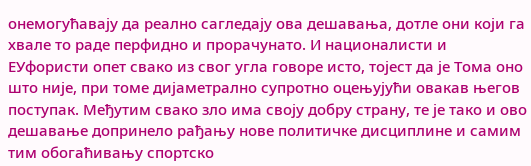онемогућавају да реално сагледају ова дешавања, дотле они који га хвале то раде перфидно и прорачунато. И националисти и ЕУфористи опет свако из свог угла говоре исто, тојест да је Тома оно што није, при томе дијаметрално супротно оцењујући овакав његов поступак. Међутим свако зло има своју добру страну, те је тако и ово дешавање допринело рађању нове политичке дисциплине и самим тим обогаћивању спортско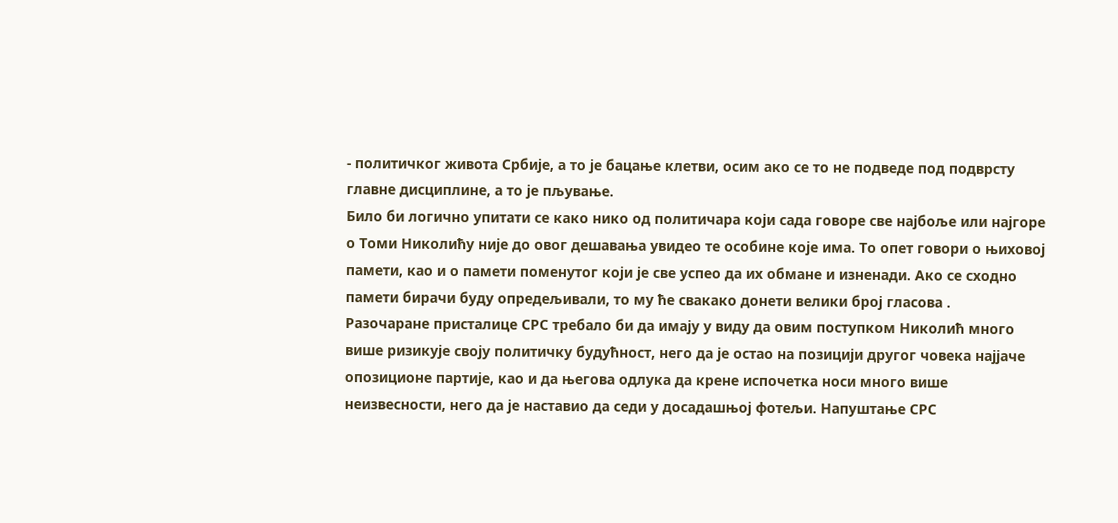- политичког живота Србије, а то је бацање клетви, осим ако се то не подведе под подврсту главне дисциплине, а то је пљување.
Било би логично упитати се како нико од политичара који сада говоре све најбоље или најгоре о Томи Николићу није до овог дешавања увидео те особине које има. То опет говори о њиховој памети, као и о памети поменутог који је све успео да их обмане и изненади. Ако се сходно памети бирачи буду опредељивали, то му ће свакако донети велики број гласова .
Разочаране присталице СРС требало би да имају у виду да овим поступком Николић много више ризикује своју политичку будућност, него да је остао на позицији другог човека најјаче опозиционе партије, као и да његова одлука да крене испочетка носи много више неизвесности, него да је наставио да седи у досадашњој фотељи. Напуштање СРС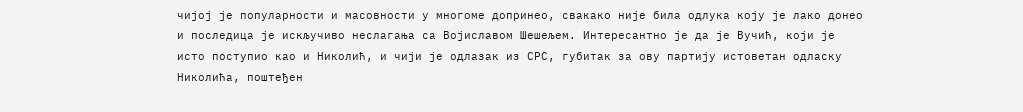чијој је популарности и масовности у многоме допринео, свакако није била одлука коју је лако донео и последица је искључиво неслагања са Војиславом Шешељем. Интересантно је да је Вучић, који је исто поступио као и Николић, и чији је одлазак из СРС, губитак за ову партију истоветан одласку Николића, поштеђен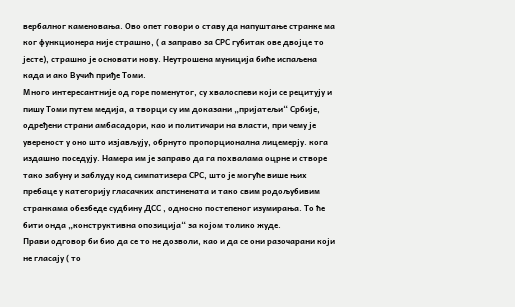вербалног каменовања. Ово опет говори о ставу да напуштање странке ма ког функционера није страшно, ( а заправо за СРС губитак ове двојце то јесте), страшно је основати нову. Неутрошена муниција биће испаљена када и ако Вучић приђе Томи.
Много интересантније од горе поменутог, су хвалоспеви који се рецитују и пишу Томи путем медија, а творци су им доказани „пријатељи“ Србије, одређени страни амбасадори, као и политичари на власти, при чему је увереност у оно што изјављују, обрнуто пропорционална лицемерју. кога издашно поседују. Намера им је заправо да га похвалама оцрне и створе тако забуну и заблуду код симпатизера СРС, што је могуће више њих пребаце у категорију гласачких апстинената и тако свим родољубивим странкама обезбеде судбину ДСС , односно постепеног изумирања. То ће бити онда „конструктивна опозиција“ за којом толико жуде.
Прави одговор би био да се то не дозволи, као и да се они разочарани који не гласају ( то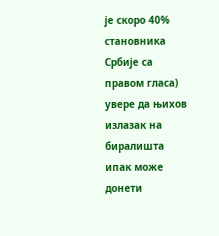је скоро 40% становника Србије са правом гласа) увере да њихов излазак на биралишта ипак може донети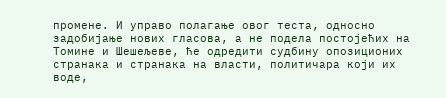промене. И управо полагање овог теста, односно задобијање нових гласова, а не подела постојећих на Томине и Шешељеве, ће одредити судбину опозиционих странака и странака на власти, политичара који их воде,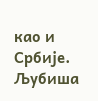као и Србије.
Љубиша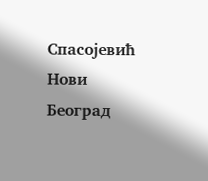Спасојевић
Нови Београд